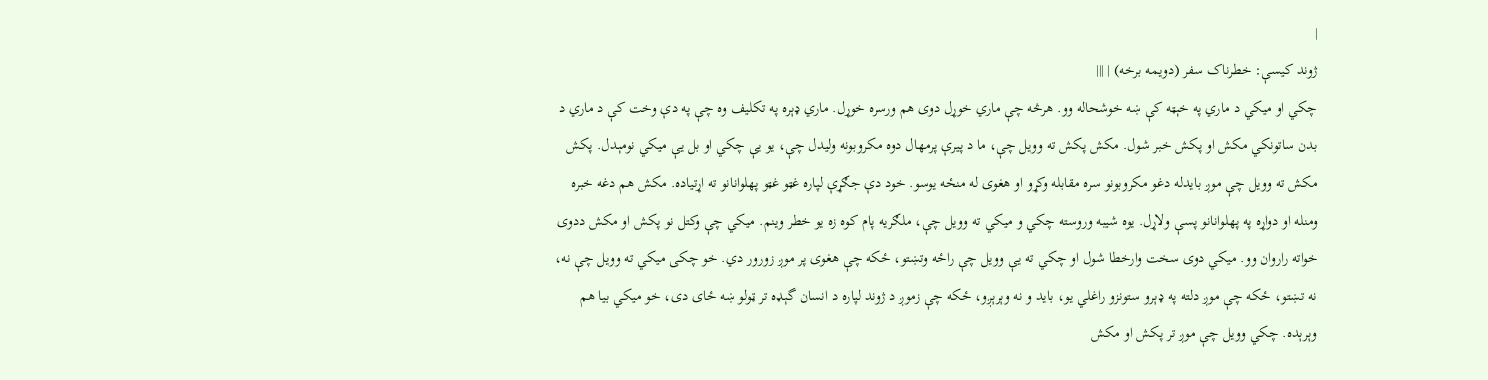|
ژوند کيسې: خطرناک سفر (دويمه برخه) | |||
چکي او ميکي د ماري په خېټه کې ښه خوشحاله وو. هرڅه چې ماري خوړل دوى هم ورسره خوړل. ماري ډېره په تکليف وه چې په دې وخت کې د ماري د بدن ساتونکي مکش او پکش خبر شول. مکش پکش ته وويل چې، ما د پيرې پرمهال دوه مکروبونه وليدل چې، يو يې چکي او بل يې ميکي نومېدل. پکش مکش ته وويل چې موږ بايدله دغو مکروبونو سره مقابله وکړو او هغوی له منځه يوسو. خود دې جګړې لپاره غټو غټو پهلوانانو ته اړتياده. مکش هم دغه خبره ومنله او دواړه په پهلوانانو پسې ولاړل. يوه شيبه وروسته چکي و ميکي ته وويل چې، ملګريه پام کوه زه يو خطر وينم. ميکي چې وکتل نو پکش او مکش ددوی خواته راروان وو. ميکي دوی سخت وارخطا شول او چکي ته يې وويل چې راځه وتښتو، ځکه چې هغوى پر موږ زورور دي. خو چکى ميکي ته وويل چې نه، نه تښتو، ځکه چې موږ دلته په ډېرو ستونزو راغلي يو، بايد و نه وېرېږو، ځکه چې زموږ د ژوند لپاره د انسان گېډه تر ټولو ښه ځاى دى، خو ميکي بيا هم وېرېده. چکي وويل چې موږ تر پکش او مکش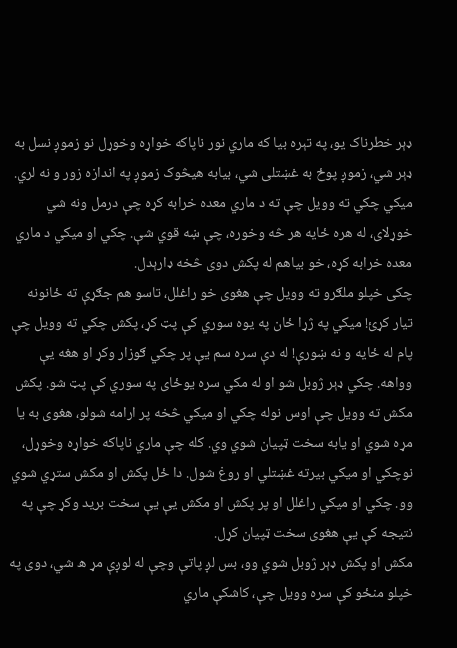ډېر خطرناک يو، په تېره بيا که ماري نور ناپاکه خواړه وخوړل نو زموږ نسل به ډېر شي، زموږ پوځ به غښتلی شي، بيابه هيڅوک زموږ په اندازه زور و نه لري. ميکي چکي ته وويل چې ته د ماري معده خرابه کړه چې درمل ونه شي خوړلای، له هره ځايه هر څه وخوره، چې ښه قوي شې. چکي او ميکي د ماري معده خرابه کړه، خو بياهم له پکش دوی څخه ډارېدل.
چکى خپلو ملګرو ته وويل چې هغوى خو راغلل، تاسو هم جګړې ته ځانونه تيار کړئ! ميکي په ژړا ځان په يوه سوري کې پټ کړ، پکش چکي ته وويل چې پام له ځايه و نه ښورې! له دې سره سم يې پر چکي ګوزار وکړ او هغه يې وواهه. چکي ډېر ژوبل شو او له مکي سره يوځای په سوري کې پټ شو. پکش مکش ته وويل چې اوس نوله چکي او ميکي څخه پر ارامه شولو، هغوی به يا مړه شوي او يابه سخت ټپيان شوي وي. کله چې ماري ناپاکه خواړه وخوړل، نوچکي او ميکي بيرته غښتلي او روغ شول. دا ځل پکش او مکش ستړي شوي وو. چکي او ميکي راغلل او پر پکش او مکش يې يې سخت بريد وکړ چې په نتيجه کې يې هغوی سخت ټپيان کړل.
مکش او پکش ډېر ژوبل شوي وو، بس لږ پاتې وچې له لوږې مړ ه شي، دوی په خپلو منځو کې سره وويل چې، کاشکې ماري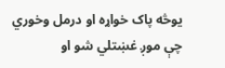يوڅه پاک خواړه او درمل وخوري چې موږ غښتلي شو او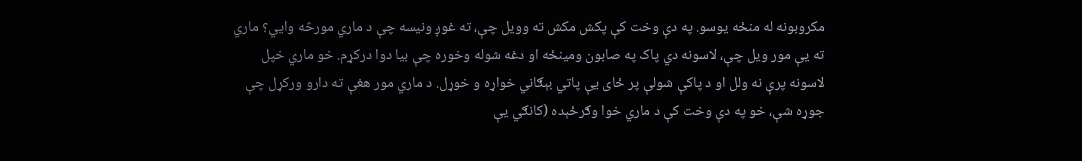مکروبونه له منځه يوسو. په دې وخت کې پکش مکش ته وويل چې، ته غوږ ونيسه چې د ماري مورڅه وايي؟ ماري ته يې مور ويل چې، لاسونه دي پاک په صابون ومينځه او دغه شوله وخوره چې بيا دوا درکړم. خو ماري خپل لاسونه پرې نه ولل او د پاکې شولې پر ځای يې پاتي بېګاني خواړه و خوړل. د ماري مور هغې ته دارو ورکړل چې جوړه شې، خو په دې وخت کې د ماري خوا وګرځېده (کانګي يې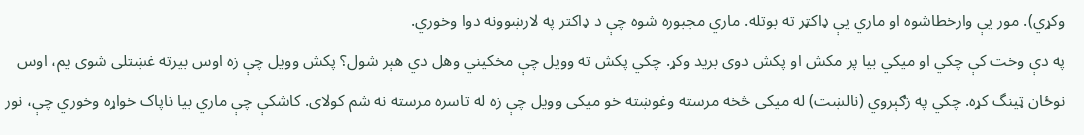وکړي). مور يې وارخطاشوه او ماري يې ډاکټر ته بوتله. ماري مجبوره شوه چې د ډاکتر په لارښوونه دوا وخوري.
په دې وخت کې چکي او ميکي بيا پر مکش او پکش دوی بريد وکړ. چکي پکش ته وويل چې مخکيني وهل دي هېر شول؟ پکش وويل چې زه اوس بيرته غښتلی شوى يم، اوس نوځان ټينگ کړه. چکي په زګېروي (نالښت) له ميکى څخه مرسته وغوښته خو ميکى وويل چې زه له تاسره مرسته نه شم کولای. کاشکې چې ماري بيا ناپاک خواړه وخوري چې، نور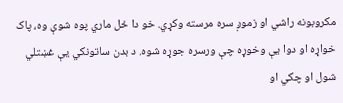مکروبونه راشي او زموږ سره مرسته وکړي. خو دا ځل ماري پوه شوې وه، پاک خواړه او دوا يې وخوړه چې ورسره جوړه شوه. د بدن ساتونکي يې غښتلي شول او چکي او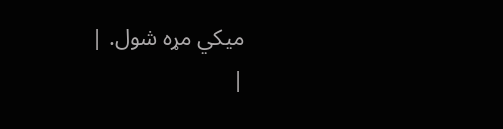ميکي مړه شول. |
|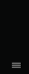|||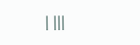| |||